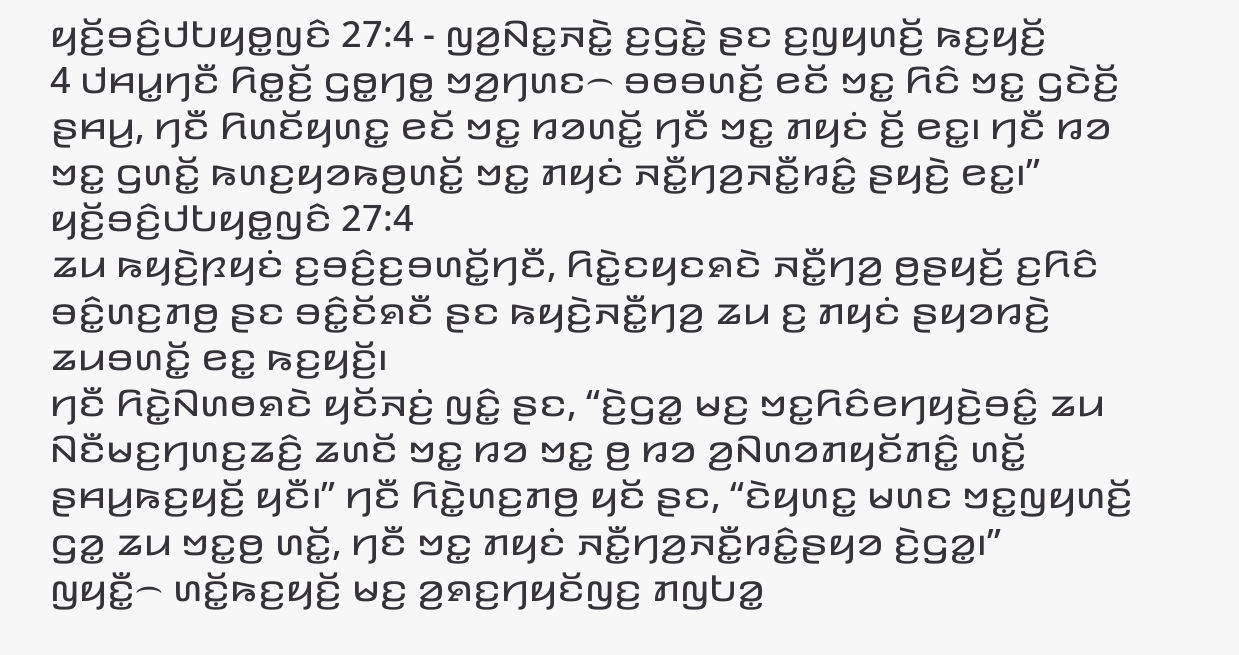ꤟꤢꤩ꤬ꤋꤢꤨ꤬ꤓꤝꤟꤥ꤭ꤜꤢꤨ 27:4 - ꤜꤤ꤬ꤡꤢ꤭ꤏꤢꤧ꤭ ꤢ꤬ꤞꤢꤧ꤭ ꤔꤢ ꤢ꤬ꤜꤟꤛꤢꤩ꤬ ꤒꤢ꤬ꤟꤢꤩ꤬
4 ꤓꤌꤣ꤭ꤚꤢꤪ ꤖꤥ꤭ꤢꤩ꤬ ꤞꤥ꤭ꤚꤥ꤭ ꤠꤤ꤬ꤚꤛꤢ꤮ ꤋꤥꤋꤛꤢꤩ꤬ ꤕꤢꤩ ꤠꤢ꤭ ꤖꤢꤨ ꤠꤢ꤭ ꤞꤢꤧꤢꤩ꤬ ꤔꤌꤣ꤬, ꤚꤢꤪ ꤖꤛꤢꤩꤟꤛꤢ꤭ ꤕꤢꤩ ꤠꤢ꤭ ꤙꤤꤛꤢꤩ꤭ ꤚꤢꤪ ꤠꤢ꤭ ꤊꤟꤢꤦ ꤢꤩ꤬ ꤕꤢ꤭꤯ ꤚꤢꤪ ꤙꤤ ꤠꤢ꤭ ꤞꤛꤢꤩ꤭ ꤒꤛꤢ꤬ꤟꤤꤒꤥ꤬ꤛꤢꤩ꤭ ꤠꤢ꤭ ꤊꤟꤢꤦ ꤏꤢꤪ꤭ꤚꤤ꤬ꤏꤢꤪ꤭ꤙꤢꤨ꤭ ꤔꤟꤢꤧ꤬ ꤕꤢ꤭꤯”
ꤟꤢꤩ꤬ꤋꤢꤨ꤬ꤓꤝꤟꤥ꤭ꤜꤢꤨ 27:4
ꤘꤣ ꤒꤟꤢꤧ꤬ꤐꤟꤢꤦ ꤢ꤬ꤋꤢꤨ꤬ꤢ꤬ꤋꤛꤢꤩ꤭ꤚꤢꤪ, ꤖꤢꤧ꤭ꤢꤟꤢꤎꤢꤧ ꤏꤢꤪ꤭ꤚꤤ꤬ ꤥ꤬ꤔꤟꤢꤩ꤬ ꤢ꤬ꤖꤢꤨ ꤋꤢꤨ꤭ꤛꤢ꤬ꤊꤥ꤬ ꤔꤢ ꤋꤢꤨ꤭ꤢꤩꤎꤢꤪ ꤔꤢ ꤒꤟꤢꤧ꤬ꤏꤢꤪ꤭ꤚꤤ꤬ ꤘꤣ ꤢ꤬ ꤊꤟꤢꤦ ꤔꤟꤤꤙꤢꤧ꤬ ꤘꤣꤋꤛꤢꤩ꤭ ꤕꤢ꤭ ꤒꤢ꤬ꤟꤢꤩ꤬꤯
ꤚꤢꤪ ꤖꤢꤧ꤭ꤡꤛꤥꤎꤢꤧ ꤟꤢꤩꤏꤢꤦ꤬ ꤜꤢꤨ꤭ ꤔꤢ, “ꤢꤧ꤬ꤞꤤ꤭ ꤗꤢ꤬ ꤠꤢ꤭ꤖꤢꤨꤕꤚꤟꤢꤧ꤬ꤋꤢꤨ꤭ ꤘꤣ ꤡꤢꤪꤗꤢ꤬ꤚꤛꤢ꤬ꤘꤢꤨ꤬ ꤘꤛꤢꤩ ꤠꤢ꤭ ꤙꤤ ꤠꤢ꤭ ꤥ꤬ ꤙꤤ ꤤ꤬ꤡꤛꤤꤊꤟꤢꤩꤊꤢꤨ꤭ ꤛꤢꤩ꤭ ꤔꤌꤣ꤬ꤒꤢ꤬ꤟꤢꤩ꤬ ꤟꤢꤪ꤯” ꤚꤢꤪ ꤖꤢꤧ꤭ꤛꤢ꤬ꤊꤥ꤬ ꤟꤢꤩ ꤔꤢ, “ꤢꤧꤟꤛꤢ꤭ ꤗꤛꤢ ꤠꤢ꤭ꤜꤟꤛꤢꤩ꤬ ꤞꤤ꤭ ꤘꤣ ꤠꤢ꤭ꤥ꤬ ꤛꤢꤩ꤭, ꤚꤢꤪ ꤠꤢ꤭ ꤊꤟꤢꤦ ꤏꤢꤪ꤭ꤚꤤ꤬ꤏꤢꤪ꤭ꤙꤢꤨ꤭ꤔꤟꤤ ꤢꤧ꤬ꤞꤤ꤭꤯”
ꤜꤟꤢꤪ꤭꤮ ꤛꤢꤩ꤭ꤒꤢ꤬ꤟꤢꤩ꤬ ꤗꤢ꤬ ꤤ꤬ꤎꤢ꤬ꤚꤟꤢꤩꤜꤢ꤬ ꤊꤜꤝꤤ꤭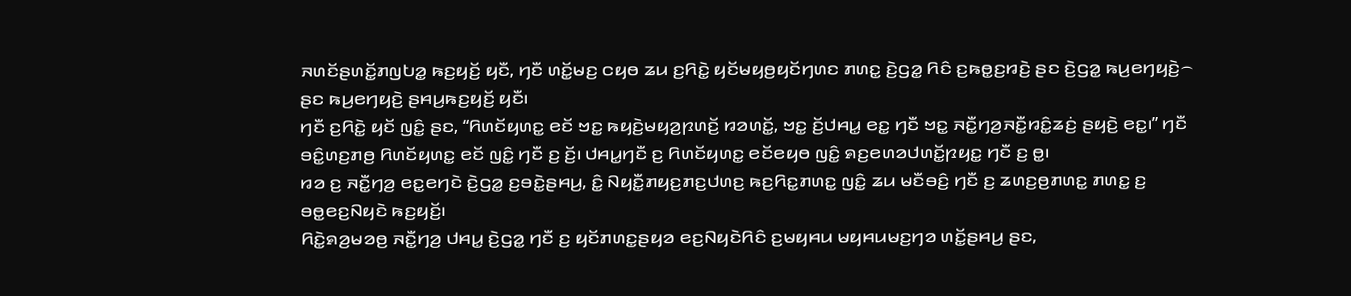ꤏꤛꤢꤩꤔꤛꤢꤩ꤭ꤊꤜꤝꤤ꤭ ꤒꤢ꤬ꤟꤢꤩ꤬ ꤟꤢꤪ, ꤚꤢꤪ ꤛꤢꤩ꤭ꤗꤢ꤬ ꤍꤟꤥ ꤘꤣ ꤢ꤬ꤖꤢꤧ꤭ ꤟꤢꤩꤗꤟꤥ꤬ꤟꤢꤩꤚꤛꤢ ꤊꤛꤢ꤭ ꤢꤧ꤬ꤞꤤ꤭ ꤖꤢꤨ ꤢ꤬ꤒꤥ꤭ꤢ꤬ꤙꤢꤧ꤬ ꤔꤢ ꤢꤧ꤬ꤞꤤ꤭ ꤒꤣ꤬ꤕꤚꤟꤢꤧ꤬꤮ ꤔꤢ ꤒꤣ꤬ꤕꤚꤟꤢꤧ꤬ ꤔꤌꤣ꤬ꤒꤢ꤬ꤟꤢꤩ꤬ ꤟꤢꤪ꤯
ꤚꤢꤪ ꤢ꤬ꤖꤢꤧ꤭ ꤟꤢꤩ ꤜꤢꤨ꤭ ꤔꤢ, “ꤖꤛꤢꤩꤟꤛꤢ꤭ ꤕꤢꤩ ꤠꤢ꤭ ꤒꤟꤢꤧ꤬ꤗꤟꤤ꤬ꤐꤛꤢꤩ꤬ ꤙꤤꤛꤢꤩ꤭, ꤠꤢ꤭ ꤢꤩ꤬ꤓꤌꤣ꤭ ꤕꤢ꤭ ꤚꤢꤪ ꤠꤢ꤭ ꤏꤢꤪ꤭ꤚꤤ꤬ꤏꤢꤪ꤭ꤙꤢꤨ꤭ꤘꤢꤦ꤬ ꤔꤟꤢꤧ꤬ ꤕꤢ꤭꤯” ꤚꤢꤪ ꤋꤢꤨ꤭ꤛꤢ꤬ꤊꤥ꤬ ꤖꤛꤢꤩꤟꤛꤢ꤭ ꤕꤢꤩ ꤜꤢꤨ꤭ ꤚꤢꤪ ꤢ꤬ ꤢꤩ꤬꤯ ꤓꤌꤣ꤭ꤚꤢꤪ ꤢ꤬ ꤖꤛꤢꤩꤟꤛꤢ꤭ ꤕꤢꤩꤕꤟꤥ ꤜꤢꤨ꤭ ꤎꤢ꤬ꤕꤛꤤꤓꤛꤢꤩ꤭ꤐꤟꤢ꤭ ꤚꤢꤪ ꤢ꤬ ꤥ꤭꤯
ꤙꤤ ꤢ꤬ ꤏꤢꤪ꤭ꤚꤤ꤬ ꤕꤢ꤭ꤕꤚꤢꤧ ꤢꤧ꤬ꤞꤤ꤭ ꤢ꤬ꤋꤢꤧ꤭ꤔꤌꤣ꤬, ꤢꤨ꤭ ꤡꤟꤢꤪ꤭ꤊꤟꤢ꤬ꤊꤢ꤬ꤓꤛꤢ꤬ ꤒꤢ꤬ꤖꤢ꤭ꤊꤛꤢ꤭ ꤜꤢꤨ꤭ ꤘꤣ ꤗꤢꤪꤋꤢꤨ꤬ ꤚꤢꤪ ꤢ꤬ ꤘꤛꤢ꤬ꤥ꤬ꤊꤛꤢ꤭ ꤊꤛꤢ꤭ ꤢ꤬ ꤋꤥ꤭ꤕꤢ꤬ꤡꤟꤢꤧ ꤒꤢ꤬ꤟꤢꤩ꤬꤯
ꤖꤢꤧ꤭ꤎꤤ꤬ꤗꤤꤥ꤬ ꤏꤢꤪ꤭ꤚꤤ꤬ ꤓꤌꤣ꤭ ꤢꤧ꤬ꤞꤤ꤭ ꤚꤢꤪ ꤢ꤬ ꤟꤢꤩꤊꤛꤢ꤭ꤔꤟꤤ ꤕꤢ꤬ꤡꤟꤢꤧꤖꤢꤨ ꤢ꤬ꤗꤟꤌꤣ ꤗꤟꤌꤣꤗꤢ꤬ꤚꤤ ꤛꤢꤩ꤭ꤔꤌꤣ꤬ ꤔꤢ,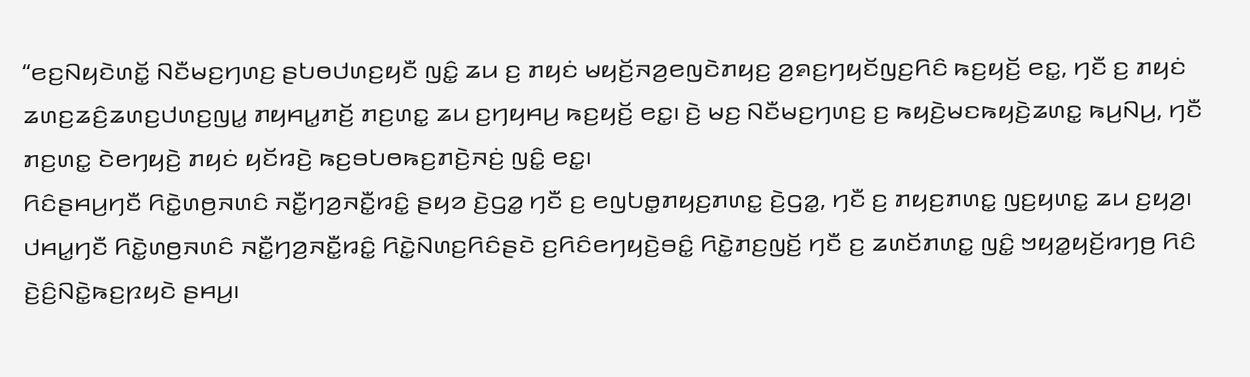“ꤕꤢ꤬ꤡꤟꤢꤧꤛꤢꤩ꤭ ꤡꤢꤪꤗꤢ꤬ꤚꤛꤢ꤬ ꤔꤝꤥꤓꤛꤢ꤬ꤟꤢꤪ ꤜꤢꤨ꤭ ꤘꤣ ꤢ꤬ ꤊꤟꤢꤦ ꤗꤟꤢꤩ꤬ꤏꤤ꤬ꤕꤜꤢꤧꤊꤟꤢ꤬ ꤤ꤬ꤎꤢ꤬ꤚꤟꤢꤩꤜꤢ꤬ꤖꤢꤨ ꤒꤢ꤬ꤟꤢꤩ꤬ ꤕꤢ꤭, ꤚꤢꤪ ꤢ꤬ ꤊꤟꤢꤦ ꤘꤛꤢ꤬ꤘꤢꤨ꤬ꤘꤛꤢ꤬ꤓꤛꤢ꤬ꤜꤣ꤭ ꤊꤟꤌꤣ꤭ꤊꤢꤩ꤬ ꤊꤢ꤬ꤛꤢ꤭ ꤘꤣ ꤢ꤬ꤚꤟꤌꤣ꤬ ꤒꤢ꤬ꤟꤢꤩ꤬ ꤕꤢ꤭꤯ ꤢꤧ꤬ ꤗꤢ꤬ ꤡꤢꤪꤗꤢ꤬ꤚꤛꤢ꤬ ꤢ꤬ ꤒꤟꤢꤧ꤬ꤗꤢꤒꤟꤢꤧ꤬ꤘꤛꤢ꤭ ꤒꤣ꤬ꤡꤣ꤬, ꤚꤢꤪ ꤊꤢ꤬ꤛꤢ꤭ ꤢꤧꤕꤚꤟꤢꤧ꤬ ꤊꤟꤢꤦ ꤟꤢꤩꤙꤢꤧ꤬ ꤒꤢ꤬ꤋꤝꤥꤒꤢ꤬ꤊꤢꤧ꤬ꤏꤢꤦ꤬ ꤜꤢꤨ꤭ ꤕꤢ꤭꤯
ꤖꤢꤨꤔꤌꤣ꤬ꤚꤢꤪ ꤖꤢꤧ꤭ꤛꤥ꤬ꤏꤛꤢꤨ ꤏꤢꤪ꤭ꤚꤤ꤬ꤏꤢꤪ꤭ꤙꤢꤨ꤭ ꤔꤟꤤ ꤢꤧ꤬ꤞꤤ꤭ ꤚꤢꤪ ꤢ꤬ ꤕꤜꤝꤥ꤭ꤊꤟꤢ꤬ꤊꤛꤢ꤭ ꤢꤧ꤬ꤞꤤ꤭, ꤚꤢꤪ ꤢ꤬ ꤊꤟꤢ꤬ꤊꤛꤢ꤭ ꤜꤢ꤬ꤟꤛꤢ꤭ ꤘꤣ ꤢ꤬ꤟꤤ꤬꤯
ꤓꤌꤣ꤭ꤚꤢꤪ ꤖꤢꤧ꤭ꤛꤥ꤬ꤏꤛꤢꤨ ꤏꤢꤪ꤭ꤚꤤ꤬ꤏꤢꤪ꤭ꤙꤢꤨ꤭ ꤖꤢꤧ꤭ꤡꤛꤢ꤬ꤖꤢꤨꤔꤢꤧ ꤢ꤬ꤖꤢꤨꤕꤚꤟꤢꤧ꤬ꤋꤢꤨ꤭ ꤖꤢꤧ꤭ꤊꤢ꤬ꤜꤢꤩ꤬ ꤚꤢꤪ ꤢ꤬ ꤘꤛꤢꤩꤊꤛꤢ꤭ ꤜꤢꤨ꤭ ꤠꤟꤤ꤭ꤟꤢꤩ꤬ꤙꤚꤥ꤬ ꤖꤢꤨ ꤢꤧ꤬ꤢꤨ꤬ꤡꤢꤧ꤭ꤒꤢ꤬ꤐꤟꤢꤧ ꤔꤌꤣ꤬꤯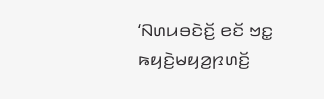‘ꤡꤛꤣꤋꤢꤧꤢꤩ꤬ ꤕꤢꤩ ꤠꤢ꤭ ꤒꤟꤢꤧ꤬ꤗꤟꤤ꤬ꤐꤛꤢꤩ꤬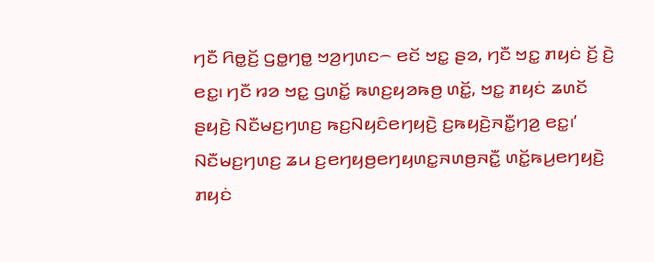ꤚꤢꤪ ꤖꤥ꤭ꤢꤩ꤬ ꤞꤥ꤭ꤚꤥ꤭ ꤠꤤ꤬ꤚꤛꤢ꤮ ꤕꤢꤩ ꤠꤢ꤭ ꤔꤤ, ꤚꤢꤪ ꤠꤢ꤭ ꤊꤟꤢꤦ ꤢꤩ꤬ ꤢꤧ꤬ ꤕꤢ꤭꤯ ꤚꤢꤪ ꤙꤤ ꤠꤢ꤭ ꤞꤛꤢꤩ꤭ ꤒꤛꤢ꤬ꤟꤤꤒꤥ꤬ ꤛꤢꤩ꤭, ꤠꤢ꤭ ꤊꤟꤢꤦ ꤘꤛꤢꤩ ꤔꤟꤢꤧ꤬ ꤡꤢꤪꤗꤢ꤬ꤚꤛꤢ꤬ ꤒꤢ꤬ꤡꤟꤢꤨꤕꤚꤟꤢꤧ꤬ ꤢ꤬ꤒꤟꤢꤧ꤬ꤏꤢꤪ꤭ꤚꤤ꤬ ꤕꤢ꤭꤯’
ꤡꤢꤪꤗꤢ꤬ꤚꤛꤢ꤬ ꤘꤣ ꤢ꤬ꤕꤚꤟꤥ꤬ꤕꤚꤟꤛꤢ꤭ꤏꤛꤥ꤬ꤏꤢꤪ꤭ ꤛꤢꤩ꤭ꤒꤣ꤬ꤕꤚꤟꤢꤧ꤬ ꤊꤟꤢꤦ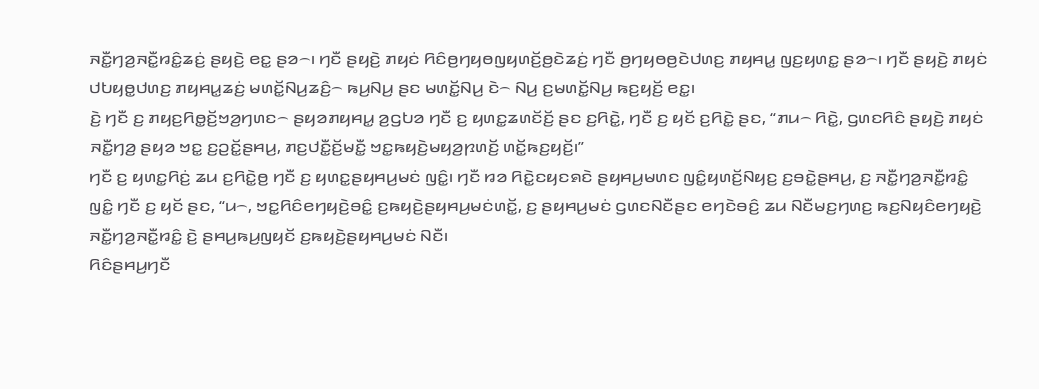ꤏꤢꤪ꤭ꤚꤤ꤬ꤏꤢꤪ꤭ꤙꤢꤨ꤭ꤘꤢꤦ꤬ ꤔꤟꤢꤧ꤬ ꤕꤢ꤭ ꤔꤤ꤮꤯ ꤚꤢꤪ ꤔꤟꤢꤧ꤬ ꤊꤟꤢꤦ ꤖꤢꤨꤥ꤬ꤚꤟꤥꤜꤟꤛꤢꤩ꤬ꤥ꤬ꤢꤧꤘꤢꤦ꤬ ꤚꤢꤪ ꤥ꤬ꤚꤟꤥꤥ꤬ꤢꤧꤓꤛꤢ꤬ ꤊꤟꤌꤣ꤭ ꤜꤢ꤬ꤟꤛꤢ꤭ ꤔꤤ꤮꤯ ꤚꤢꤪ ꤔꤟꤢꤧ꤬ ꤊꤟꤢꤦ ꤓꤝꤟꤥ꤭ꤓꤛꤢ꤬ ꤊꤟꤌꤣ꤭ꤘꤢꤦ꤬ ꤗꤛꤢꤩ꤭ꤡꤣ꤬ꤘꤢꤨ꤬꤮ ꤒꤣ꤬ꤡꤣ꤬ ꤔꤢ ꤗꤛꤢꤩ꤭ꤡꤣ꤬ ꤢꤧ꤮ ꤡꤣ꤬ ꤢ꤬ꤗꤛꤢꤩ꤭ꤡꤣ꤬ ꤒꤢ꤬ꤟꤢꤩ꤬ ꤕꤢ꤭꤯
ꤢꤧ꤬ ꤚꤢꤪ ꤢ꤬ ꤊꤟꤢ꤬ꤖꤥ꤭ꤢꤩ꤬ꤠꤤ꤬ꤚꤛꤢ꤮ ꤔꤟꤤꤊꤟꤌꤣ꤭ ꤤ꤬ꤞꤝꤤ ꤚꤢꤪ ꤢ꤬ ꤟꤛꤢ꤭ꤘꤛꤢꤩꤢꤩ꤬ ꤔꤢ ꤢ꤬ꤖꤢꤧ꤭, ꤚꤢꤪ ꤢ꤬ ꤟꤢꤩ ꤢ꤬ꤖꤢꤧ꤭ ꤔꤢ, “ꤊꤣ꤮ ꤖꤢꤧ꤭, ꤞꤛꤢꤖꤢꤨ ꤔꤟꤢꤧ꤬ ꤊꤟꤢꤦ ꤏꤢꤪ꤭ꤚꤤ꤬ ꤔꤟꤤ ꤠꤢ꤭ ꤢ꤬ꤑꤢꤩ꤭ꤔꤌꤣ꤬, ꤊꤢ꤬ꤓꤢꤪ꤭ꤢꤩ꤬ꤗꤢꤪ꤭ ꤠꤢ꤭ꤒꤟꤢꤧ꤬ꤗꤟꤤ꤬ꤐꤛꤢꤩ꤬ ꤛꤢꤩ꤭ꤒꤢ꤬ꤟꤢꤩ꤬꤯”
ꤚꤢꤪ ꤢ꤬ ꤟꤛꤢ꤭ꤖꤢꤦ꤬ ꤘꤣ ꤢ꤬ꤖꤢꤧ꤭ꤥ꤬ ꤚꤢꤪ ꤢ꤬ ꤟꤛꤢ꤭ꤔꤟꤌꤣ꤬ꤗꤢꤦ ꤜꤢꤨ꤭꤯ ꤚꤢꤪ ꤙꤤ ꤖꤢꤧ꤭ꤢꤟꤢꤎꤢꤧ ꤔꤟꤌꤣ꤬ꤗꤛꤢ ꤜꤢꤨ꤭ꤟꤛꤢꤩ꤬ꤡꤟꤢ꤬ ꤢ꤬ꤋꤢꤧ꤭ꤔꤌꤣ꤬, ꤢ꤬ ꤏꤢꤪ꤭ꤚꤤ꤬ꤏꤢꤪ꤭ꤙꤢꤨ꤭ ꤜꤢꤨ꤭ ꤚꤢꤪ ꤢ꤬ ꤟꤢꤩ ꤔꤢ, “ꤣ꤮, ꤠꤢ꤭ꤖꤢꤨꤕꤚꤟꤢꤧ꤬ꤋꤢꤨ꤭ ꤢ꤬ꤒꤟꤢꤧ꤬ꤔꤟꤌꤣ꤬ꤗꤢꤦꤛꤢꤩ꤭, ꤢ꤬ ꤔꤟꤌꤣ꤬ꤗꤢꤦ ꤞꤛꤢꤡꤢꤪꤔꤢ ꤕꤚꤢꤧꤋꤢꤨ꤬ ꤘꤣ ꤡꤢꤪꤗꤢ꤬ꤚꤛꤢ꤬ ꤒꤢ꤬ꤡꤟꤢꤨꤕꤚꤟꤢꤧ꤬ ꤏꤢꤪ꤭ꤚꤤ꤬ꤏꤢꤪ꤭ꤙꤢꤨ꤭ ꤢꤧ꤬ ꤔꤌꤣ꤬ꤒꤣ꤬ꤜꤟꤢꤩ ꤢ꤬ꤒꤟꤢꤧ꤬ꤔꤟꤌꤣ꤬ꤗꤢꤦ ꤡꤢꤪ꤯
ꤖꤢꤨꤔꤌꤣ꤬ꤚꤢꤪ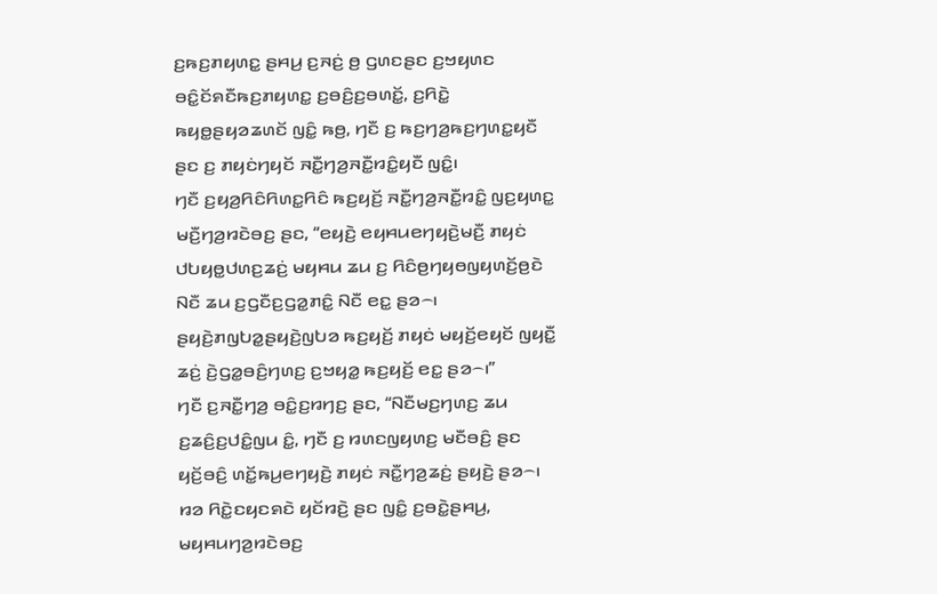ꤢ꤬ꤒꤢ꤬ꤊꤟꤛꤢ꤭ ꤔꤌꤣ꤬ ꤢ꤬ꤏꤢꤦ꤬ ꤥ꤬ ꤞꤛꤢꤔꤢ ꤢ꤬ꤠꤟꤛꤢ ꤋꤢꤨ꤭ꤢꤩꤎꤢꤪꤒꤢ꤬ꤊꤟꤛꤢ꤭ ꤢ꤬ꤋꤢꤨ꤬ꤢ꤬ꤋꤛꤢꤩ꤭, ꤢ꤬ꤖꤢꤧ꤭ ꤒꤟꤥ꤭ꤔꤟꤤꤘꤛꤢꤩ ꤜꤢꤨ꤭ ꤒꤥ꤬, ꤚꤢꤪ ꤢ꤬ ꤒꤢ꤬ꤚꤤ꤬ꤒꤢ꤬ꤚꤛꤢ꤭ꤟꤢꤪ ꤔꤢ ꤢ꤬ ꤊꤟꤢꤦꤚꤟꤢꤩ ꤏꤢꤪ꤭ꤚꤤ꤬ꤏꤢꤪ꤭ꤙꤢꤨ꤭ꤟꤢꤪ ꤜꤢꤨ꤭꤯
ꤚꤢꤪ ꤢ꤬ꤟꤤ꤬ꤖꤢꤨꤖꤛꤢ꤭ꤖꤢꤨ ꤒꤢ꤬ꤟꤢꤩ꤬ ꤏꤢꤪ꤭ꤚꤤ꤬ꤏꤢꤪ꤭ꤙꤢꤨ꤭ ꤜꤢ꤬ꤟꤛꤢ꤭ ꤗꤢꤪ꤬ꤚꤤ꤬ꤙꤢꤧꤋꤢ꤬ ꤔꤢ, “ꤕꤟꤢꤧ꤬ ꤕꤟꤌꤣꤕꤚꤟꤢꤧ꤬ꤗꤢꤪ꤬ ꤊꤟꤢꤦ ꤓꤝꤟꤥ꤭ꤓꤛꤢ꤬ꤘꤢꤦ꤬ ꤗꤟꤌꤣ ꤘꤣ ꤢ꤬ ꤖꤢꤨꤥ꤬ꤚꤟꤥꤜꤟꤛꤢꤩ꤬ꤥ꤬ꤢꤧ ꤡꤢꤪ ꤘꤣ ꤢ꤬ꤞꤢꤪꤢ꤬ꤞꤤ꤭ꤊꤢꤨ꤭ ꤡꤢꤪ ꤕꤢ꤭ ꤔꤤ꤮꤯ ꤔꤟꤢꤧ꤬ꤊꤜꤝꤤ꤭ꤔꤟꤢꤧ꤬ꤜꤝꤤ ꤒꤢ꤬ꤟꤢꤩ꤬ ꤊꤟꤢꤦ ꤗꤟꤢꤩ꤬ꤕꤟꤢꤩ ꤜꤟꤢꤪ꤭ ꤘꤢꤦ꤬ ꤢꤧ꤬ꤞꤤ꤭ꤋꤢꤨ꤬ꤚꤛꤢ꤬ ꤢ꤬ꤠꤟꤤ꤭ ꤒꤢ꤬ꤟꤢꤩ꤬ ꤕꤢ꤭ ꤔꤤ꤮꤯”
ꤚꤢꤪ ꤢ꤬ꤏꤢꤪ꤭ꤚꤤ꤬ ꤋꤢꤨ꤭ꤢ꤬ꤙꤚꤢ꤬ ꤔꤢ, “ꤡꤢꤪꤗꤢ꤬ꤚꤛꤢ꤬ ꤘꤣ ꤢ꤬ꤘꤢꤨ꤬ꤢ꤬ꤓꤢꤨ꤭ꤜꤣ ꤢꤨ꤭, ꤚꤢꤪ ꤢ꤬ ꤙꤛꤢꤜꤟꤛꤢ꤬ ꤗꤢꤪꤋꤢꤨ꤬ ꤔꤢ ꤟꤢꤩ꤬ꤋꤢꤨ꤬ ꤛꤢꤩ꤭ꤒꤣ꤬ꤕꤚꤟꤢꤧ꤬ ꤊꤟꤢꤦ ꤏꤢꤪ꤭ꤚꤤ꤬ꤘꤢꤦ꤬ ꤔꤟꤢꤧ꤬ ꤔꤤ꤮꤯
ꤙꤤ ꤖꤢꤧ꤭ꤢꤟꤢꤎꤢꤧ ꤟꤢꤩꤙꤢꤧ꤬ ꤔꤢ ꤜꤢꤨ꤭ ꤢ꤬ꤋꤢꤧ꤭ꤔꤌꤣ꤬, ꤗꤟꤌꤣꤚꤤ꤬ꤙꤢꤧꤋꤢ꤬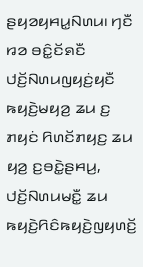ꤔꤟꤤꤟꤌꤣ꤭ꤡꤛꤣ꤯ ꤚꤢꤪ ꤙꤤ ꤋꤢꤨ꤭ꤢꤩꤎꤢꤪ ꤓꤢꤩ꤬ꤡꤛꤣꤜꤟꤢꤦ꤬ꤟꤢꤪ ꤒꤟꤢꤧ꤬ꤗꤟꤤ꤬ ꤘꤣ ꤢ꤬ ꤊꤟꤢꤦ ꤖꤛꤢꤩꤊꤟꤢ꤬ ꤘꤣ ꤟꤤ꤬ ꤢ꤬ꤋꤢꤧ꤭ꤔꤌꤣ꤬,
ꤓꤢꤩ꤬ꤡꤛꤣꤗꤢꤪ꤭ ꤘꤣ ꤒꤟꤢꤧ꤬ꤖꤢꤨꤒꤟꤢꤧ꤬ꤜꤟꤛꤢꤩ꤬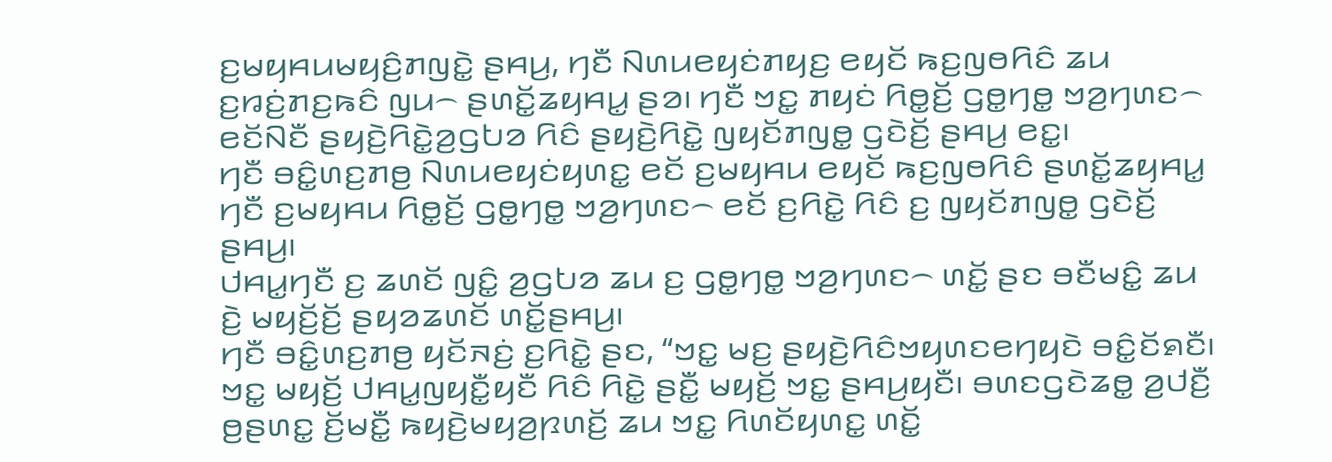ꤢ꤬ꤗꤟꤌꤣꤗꤟꤢꤨ꤬ꤊꤜꤢꤧ꤭ ꤔꤌꤣ꤬, ꤚꤢꤪ ꤡꤛꤣꤕꤟꤢꤦꤊꤟꤢ꤬ ꤕꤟꤢꤩ ꤒꤢ꤬ꤜꤥꤖꤢꤨ ꤘꤣ ꤢ꤬ꤙꤢꤦ꤬ꤊꤢ꤬ꤒꤢꤨ ꤜꤣ꤮ ꤔꤛꤢꤩ꤭ꤘꤟꤌꤣ꤭ ꤔꤤ꤯ ꤚꤢꤪ ꤠꤢ꤭ ꤊꤟꤢꤦ ꤖꤥ꤭ꤢꤩ꤬ ꤞꤥ꤭ꤚꤥ꤭ ꤠꤤ꤬ꤚꤛꤢ꤮ ꤕꤢꤩꤡꤢꤪ ꤔꤟꤢꤧ꤬ꤖꤢꤧ꤭ꤤ꤬ꤞꤝꤤ ꤖꤢꤨ ꤔꤟꤢꤧ꤬ꤖꤢꤧ꤭ ꤜꤟꤢꤩꤊꤜꤥ꤭ ꤞꤢꤧꤢꤩ꤬ ꤔꤌꤣ꤬ ꤕꤢ꤭꤯
ꤚꤢꤪ ꤋꤢꤨ꤭ꤛꤢ꤬ꤊꤥ꤬ ꤡꤛꤣꤕꤟꤢꤦꤟꤛꤢ꤭ ꤕꤢꤩ ꤢ꤬ꤗꤟꤌꤣ ꤕꤟꤢꤩ ꤒꤢ꤬ꤜꤥꤖꤢꤨ ꤔꤛꤢꤩ꤭ꤘꤟꤌꤣ꤭ ꤚꤢꤪ ꤢ꤬ꤗꤟꤌꤣ ꤖꤥ꤭ꤢꤩ꤬ ꤞꤥ꤭ꤚꤥ꤭ ꤠꤤ꤬ꤚꤛꤢ꤮ ꤕꤢꤩ ꤢ꤬ꤖꤢꤧ꤭ ꤖꤢꤨ ꤢ꤬ ꤜꤟꤢꤩꤊꤜꤥ꤭ ꤞꤢꤧꤢꤩ꤬ ꤔꤌꤣ꤬꤯
ꤓꤌꤣ꤭ꤚꤢꤪ ꤢ꤬ ꤘꤛꤢꤩ ꤜꤢꤨ꤭ ꤤ꤬ꤞꤝꤤ ꤘꤣ ꤢ꤬ ꤞꤥ꤭ꤚꤥ꤭ ꤠꤤ꤬ꤚꤛꤢ꤮ ꤛꤢꤩ꤭ ꤔꤢ ꤋꤢꤪꤗꤢꤨ꤭ ꤘꤣ ꤢꤧ꤬ ꤗꤟꤢꤩ꤬ꤢꤩ꤬ ꤔꤟꤤꤘꤛꤢꤩ ꤛꤢꤩ꤭ꤔꤌꤣ꤬꤯
ꤚꤢꤪ ꤋꤢꤨ꤭ꤛꤢ꤬ꤊꤥ꤬ ꤟꤢꤩꤏꤢꤦ꤬ ꤢ꤬ꤖꤢꤧ꤭ ꤔꤢ, “ꤠꤢ꤭ ꤗꤢ꤬ ꤔꤟꤢꤧ꤬ꤖꤢꤨꤠꤟꤛꤢꤕꤚꤟꤢꤧ ꤋꤢꤨ꤭ꤢꤩꤎꤢꤪ꤯ ꤠꤢ꤭ ꤗꤟꤢꤩ꤬ ꤓꤌꤣ꤭ꤜꤟꤢꤪ꤭ꤟꤢꤪ ꤖꤢꤨ ꤖꤢꤧ꤭ ꤔꤢꤪ꤭ ꤗꤟꤢꤩ꤬ ꤠꤢ꤭ ꤔꤌꤣ꤬ꤟꤢꤪ꤯ ꤋꤛꤢꤞꤢꤧꤘꤥ꤭ ꤤ꤬ꤓꤢꤪ꤬ ꤥ꤬ꤔꤛꤢ꤭ ꤢꤩ꤬ꤗꤢꤪ꤭ ꤒꤟꤢꤧ꤬ꤗꤟꤤ꤬ꤐꤛꤢꤩ꤬ ꤘꤣ ꤠꤢ꤭ ꤖꤛꤢꤩꤟꤛꤢ꤭ ꤛꤢꤩ꤭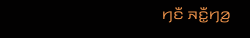ꤚꤢꤪ ꤏꤢꤪ꤭ꤚꤤ꤬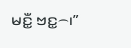ꤗꤢꤪ꤭ ꤠꤢ꤭꤮꤯”